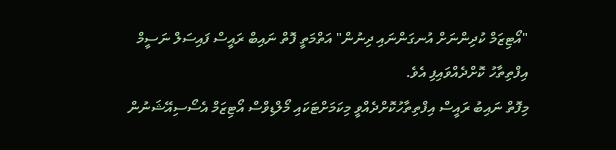"އޯޓިޒަމް ކުދިންނަށް އުނގަންނައި ދިނުން" އަތްމަތީ ފޮތް ނައިބް ރައީސް ފައިސަލް ނަސީމް އިފްތިތާހު ކޮށްދެއްވައިފި އެވެ.
މިފޮތް ނައިބު ރައީސް އިފްތިތާހުކޮށްދެއްވީ މިކަމަށްޓަކައި މޯލްޑިވްސް އޯޓިޒަމް އެސޯސިއޭޝަނުން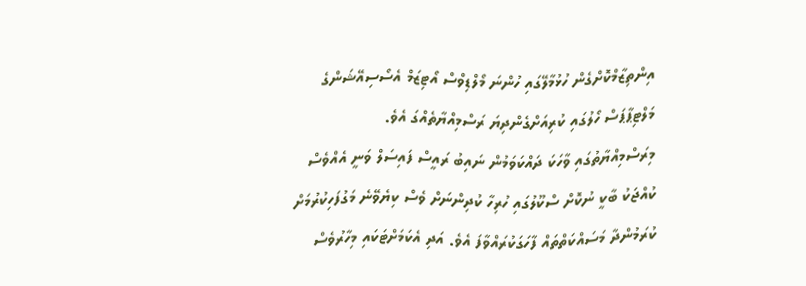އިންތިޒާމްކޮށްގެން ހުޅުމާލޭގައި ހުންނަ މޯލްޑިވްސް އޯޓިޒަމް އެސޯސިއޭޝަންގެ މަލްޓިޕާޕަސް ހޯލުގައި ކުރިއަށްގެންދިޔަ ރަސްމިއްޔާތެއްގަ އެވެ.
މިރަސްމިއްޔާތުގައި ވާހަކަ ދައްކަވަމުން ނައިބު ރައީސް ފައިސަލް ވަނީ އެއްވެސް ކުއްޖަކު ބާކީ ނުކޮށް ސްކޫލުގައި ހުރިހާ ކުދިންނަށް ވެސް ކިޔެވޭނެ މަގުފަހިކުރުމަށް ކުރަމުންދާ މަސައްކަތްތައް ފާހަގަކުރައްވާފަ އެވެ. އަދި އެކަމަށްޓަކައި މިހާރުވެސް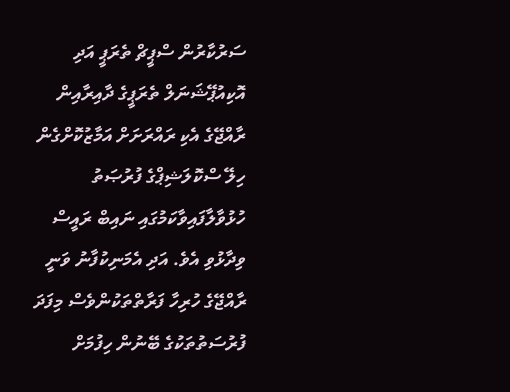ސަރުކާރުން ސްޕީޗް ތެރަޕީ އަދި އޮކިއުޕޭޝަނަލް ތެރަޕީގެ ދާއިރާއިން ރާއްޖޭގެ އެކި ރައްރަށަށް އަމާޒުކޮށްގެން ހިލޭ ސްކޮލަޝިޕްގެ ފުރުޞަތު ހުޅުވާލާފައިވާކަމުގައި ނައިބް ރައީސް ވިދާޅުވި އެވެ. އަދި އެމަނިކުފާނު ވަނީ ރާއްޖޭގެ ހުރިހާ ފަރާތްތަކުންވެސް މިފަދަ ފުރުސަތުތަކުގެ ބޭނުން ހިފުމަށް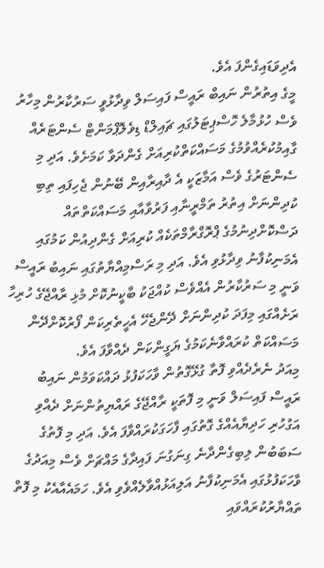އެދިވަޑައިގެންފަ އެވެ.
މީގެ އިތުރުން ނައިބް ރައީސް ފައިސަލް ވިދާޅުވީ ސަރުކާރުން މިހާރު ވެސް ހުޅުމާލެ ހޮސްޕިޓަލުގައި ޗައިލްޑް ޑިވެލޮޕްމަންޓް ސެންޓަރެއް ގާއިމުކުރެއްވުމުގެ މަސައްކަތްކުރިއަށް ގެންދަވާ ކަމަށެވެ. އަދި މި ސެންޓަރުގެ ވެސް އަމާޒަކީ އެ ދާއިރާއިން ބޭނުން ޖެހިފައި ތިބި ކުދިންނަށް އިތުރު ތަމްރީނާއި ފަރުވާއާއި މަސައްކަތްތައް ދަސްކޮށްދިނުމުގެ ޕްރޮގްރާމްތަކެއް ކުރިއަށް ގެންދިއުން ކަމުގައި އެމަނިކުފާނު ވިދާޅުވި އެވެ. އަދި މި ރަސްމިއްޔާތުގައި ނައިބު ރައީސް ވަނީ މި ސަރުކާރުން އެއްވެސް ކުއްޖަކު ބާކީނުކޮށް މުޅި ރާއްޖޭގެ ހުރިހާ ރަށެއްގައި މިފަދަ ކުދިންނަށް ދޭންޖެހޭ އެހީތެރިކަން ފޯރުކޮށްދޭން މަސައްކަތް ކުރައްވާނެކަމުގެ ޔަގީންކަން ދެއްވާފަ އެވެ.
މިއަދު ނެރެދެއްވި ފޮތާ ގުޅޭގޮތުން ވާހަކަފުޅު ދައްކަވަމުން ނައިބު ރައީސް ފައިސަލް ވަނީ މި ފޮތަކީ ރާއްޖޭގެ ރައްޔިތުންނަށް ދެއްވި އަގުހުރި ހަދިޔާއެއްގެ ގޮތުގައި ފާހަގަކުރައްވާފަ އެވެ. އަދި މި ފޮތުގެ ސަބަބުން ލިބިގެންދާނެ ގިނަގުނަ ފައިދާގެ މައްޗަށް ވެސް މިއަދުގެ ވާހަކަފުޅުގައި އެމަނިކުފާނު އަލިއަޅުއްވާލެއްވެވި އެވެ. ހަމައެއާއެކު މި ފޮތް ތައްޔާރުކުރައްވައި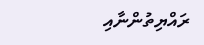ރައްޔިތުންނާއި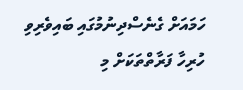ހަމައަށް ގެނެސްދިނުމުގައި ބައިވެރިވި ހުރިހާ ފަރާތްތަކަށް މި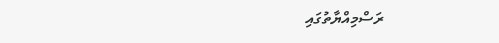ރަސްމިއްޔާތުގައި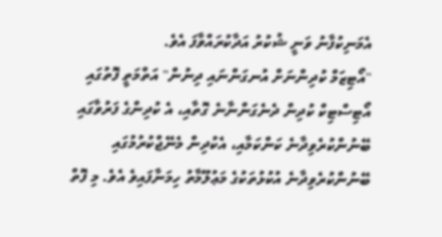އެމަނިކުފާނު ވަނީ ޝުކުރު އަދާކުރައްވާފަ އެވެ.
"އޯޓިޒަމް ކުދިންނަށް އުނގަންނައި ދިނުން" އަތްމަތީ ފޮތުގައި އޯޓިސްޓިކް ކުދިން ދެނެގަންނާނެ ގޮތާއި، އެ ކުދިންގެ ފަރުވާގައި ބޭނުންކުރެވިދާނެ ކަންކަމާއި، އެކުދިން މެނޭޖްކުރުމުގައި ބޭނުންކުރެވިދާނެ އުކުޅުތަކުގެ މަޢުލޫމާތު ހިމަނާފައިވެ އެވެ. މި ފޮތް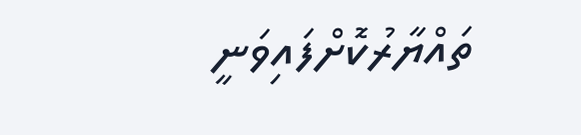ތައްޔާރުކޮށްފައިވަނީ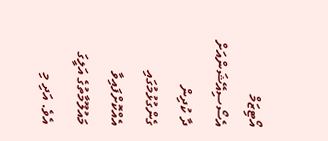އޯޓިޒަމް އެސޯސިއޭޝަންއަށް ދާ ކުދިން ގެންގުޅުމުގައި އެއްކޮށްފައިވާ މައުލޫމާތުގެ އަލީގަ އެވެ. އަދި މި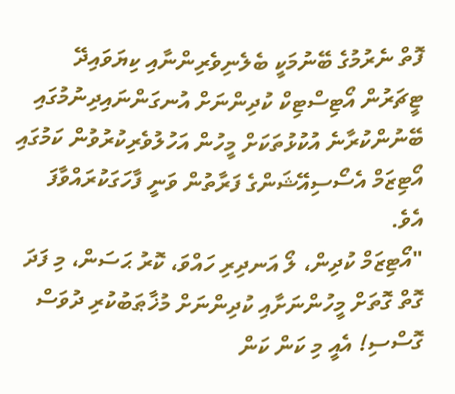ފޮތް ނެރުމުގެ ބޭނުމަކީ ބެލެނިވެރިންނާއި ކިޔަވައިދޭ ޓީޗަރުން އޯޓިސްޓިކް ކުދިންނަށް އުނގަންނައިދިނުމުގައި ބޭނުންކުރާނެ އުކުޅުތަކަށް މީހުން އަހުލުވެރިކުރުވުން ކަމުގައި އޯޓިޒަމް އެސޯސިއޭޝަންގެ ފަރާތުން ވަނީ ފާހަގަކުރައްވާފަ އެވެ.
"އޯޓިޒަމް ކުދިން، ލޯ އަނދިރި ހައްވަ، ކޮރު ޙަސަން، މި ފަދަ ގޮތް ގޮތަށް މީހުންނަށާއި ކުދިންނަށް މުޚާޠަބުކުރި ދުވަސް ގޮސްސި! އެއީ މި ކަން ކަން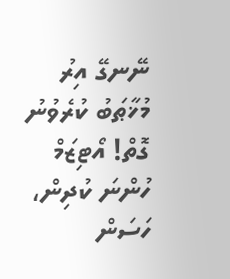ނޭނގޭ އިރު މުޚާޠަބު ކުރެވުނު ގޮތް! އޯޓިޒަމް ހުންނަ ކުދިން، ހަސަން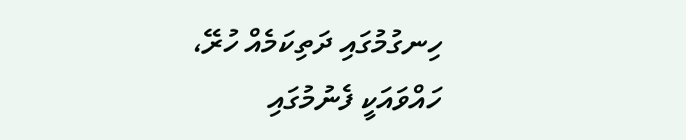ހިނގުމުގައި ދަތިކަމެއް ހުރޭ، ހައްވައަކީ ފެނުމުގައި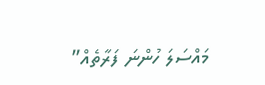މައްސަލަ ހުންނަ ފަރާތެއް”